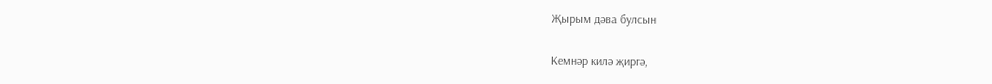Җырым дәва булсын

Кемнәр килә җиргә,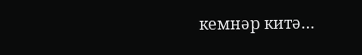кемнәр китә…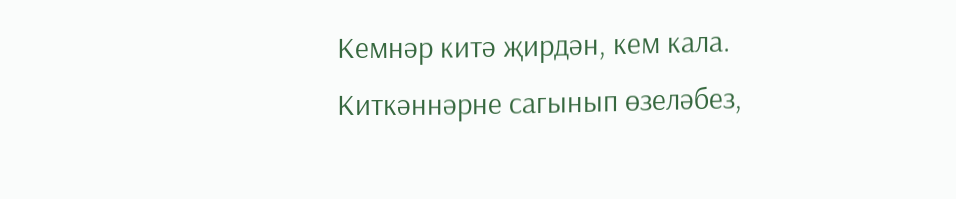Кемнәр китә җирдән, кем кала.
Киткәннәрне сагынып өзеләбез,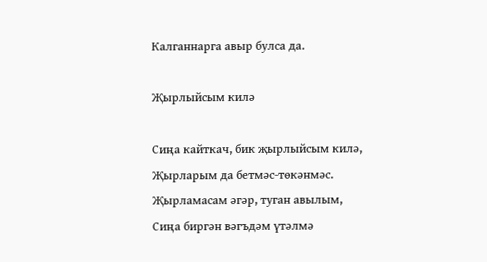Калганнарга авыр булса да.

Җырлыйсым килә

Сиңа кайткач, бик җырлыйсым килә,
Җырларым да бетмәс-төкәнмәс.
Җырламасам әгәр, туган авылым,
Сиңа биргән вәгъдәм үтәлмә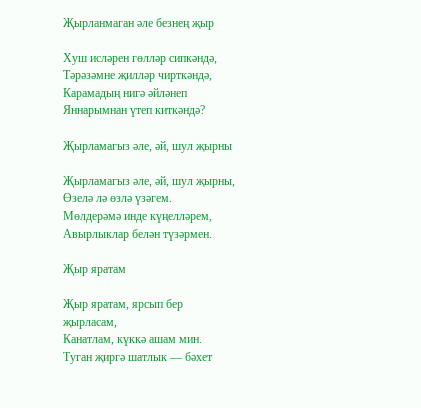Җырланмаган әле безнең җыр

Хуш исләрен гөлләр сипкәндә,
Тәрәзәмне җилләр чирткәндә,
Карамадың нигә әйләнеп
Яннарымнан үтеп киткәндә?

Җырламагыз әле, әй, шул җырны

Җырламагыз әле, әй, шул җырны,
Өзелә лә өзлә үзәгем.
Мөлдерәмә инде күңелләрем,
Авырлыклар белән түзәрмен.

Җыр яратам

Җыр яратам, ярсып бер җырласам,
Канатлам, күккә ашам мин.
Туган җиргә шатлык — бәхет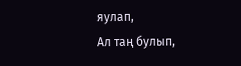яулап,
Ал таң булып,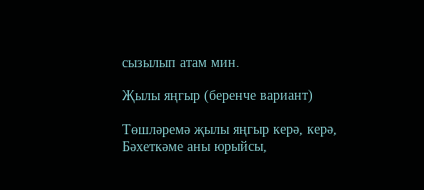сызылып атам мин.

Җылы яңгыр (беренче вариант)

Төшләремә җылы яңгыр керә, керә,
Бәхеткәме аны юрыйсы,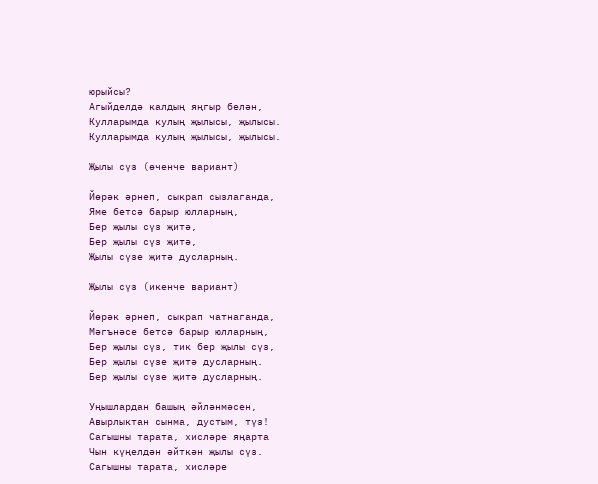юрыйсы?
Агыйделдә калдың яңгыр белән,
Кулларымда кулың җылысы, җылысы.
Кулларымда кулың җылысы, җылысы.

Җылы сүз (өченче вариант)

Йөрәк әрнеп, сыкрап сызлаганда,
Яме бетсә барыр юлларның,
Бер җылы сүз җитә,
Бер җылы сүз җитә,
Җылы сүзе җитә дусларның.

Җылы сүз (икенче вариант)

Йөрәк әрнеп, сыкрап чатнаганда,
Мәгънәсе бетсә барыр юлларның,
Бер җылы сүз, тик бер җылы сүз,
Бер җылы сүзе җитә дусларның.
Бер җылы сүзе җитә дусларның.

Уңышлардан башың әйләнмәсен,
Авырлыктан сынма, дустым, түз!
Сагышны тарата, хисләре яңарта
Чын күңелдән әйткән җылы сүз.
Сагышны тарата, хисләре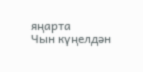яңарта
Чын күңелдән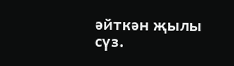әйткән җылы сүз.